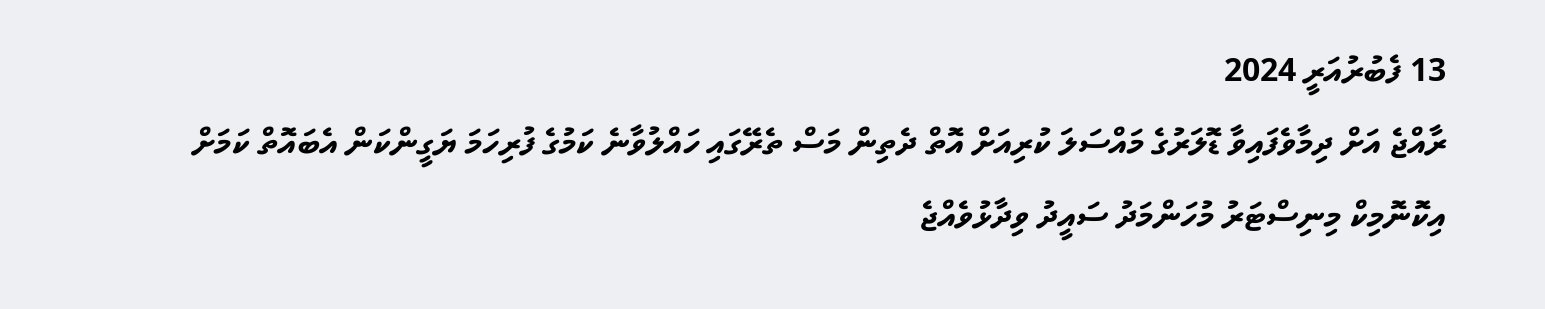13 ފެބުރުއަރީ 2024
ރާއްޖެ އަށް ދިމާވެފައިވާ ޑޮލަރުގެ މައްސަލަ ކުރިއަށް އޮތް ދެތިން މަސް ތެރޭގައި ހައްލުވާނެ ކަމުގެ ފުރިހަމަ ޔަގީންކަން އެބައޮތް ކަމަށް އިކޮނޮމިކް މިނިސްޓަރު މުހަންމަދު ސައީދު ވިދާޅުވެއްޖެ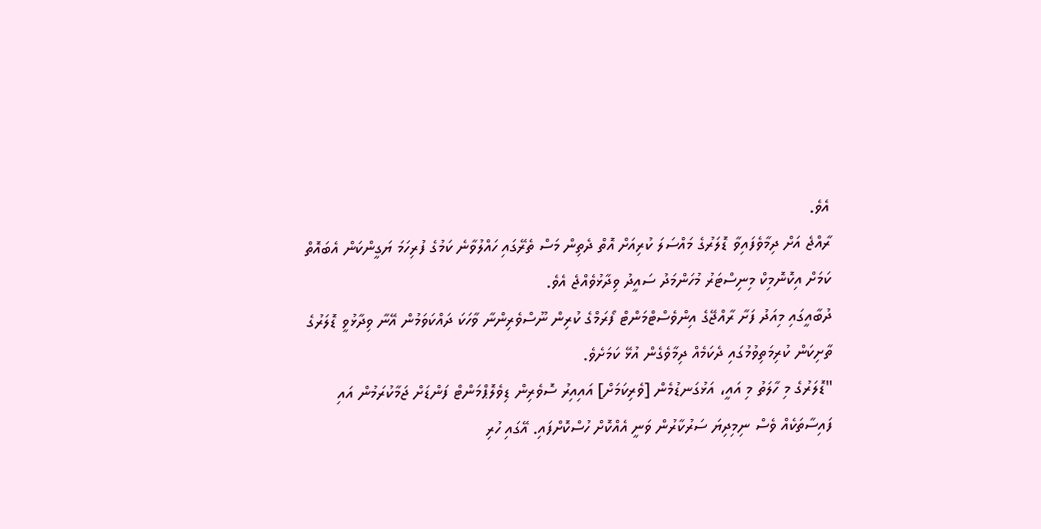އެވެ.
ރާއްޖެ އަށް ދިމާވެފައިވާ ޑޮލަރުގެ މައްސަލަ ކުރިއަށް އޮތް ދެތިން މަސް ތެރޭގައި ހައްލުވާނެ ކަމުގެ ފުރިހަމަ ޔަގީންކަން އެބައޮތް ކަމަށް އިކޮނޮމިކް މިނިސްޓަރު މުހަންމަދު ސައީދު ވިދާޅުވެއްޖެ އެވެ.
ދުބާއީގައި މިއަދު ފަށާ ރާއްޖޭގެ އިންވެސްޓްމަންޓް ފޯރަމްގެ ކުރިން ނޫސްވެރިންނާ ވާހަކަ ދައްކަވަމުން އޭނާ ވިދާޅުވީ ޑޮލަރުގެ ތާށިކަން ކުރިމަތިވުމުގައި ދެކަމެއް ދިމާވެގެން އުޅޭ ކަމަށެވެ.
"ޑޮލަރުގެ މި ހާލަތު މި އައީ، އަޅުގަނޑުމެން [ވެރިކަމަށް] އައިއިރު ސޮވެރިން ޑިވެލޮޕްމަންޓް ފަންޑަށް ޖަމާކުރަމުން އައި ފައިސާތަކެއް ވެސް ނިމިދިޔަ ސަރުކާރުން ވަނީ އެއްކޮށް ހުސްކޮށްފައި. އޭގައި ހުރި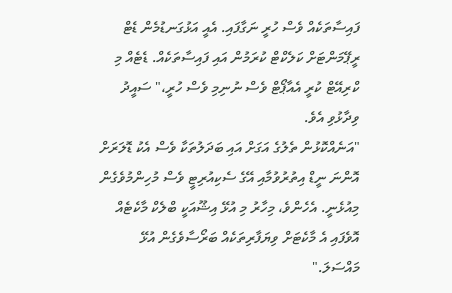ފައިސާތަކެއް ވެސް ހުރީ ނަގާފައި. އެއީ އަޅުގަނޑުމެން ޑެޓް ރީޕޭމަންޓަށް ކަލެކްޓް ކުރަމުން އައި ފައިސާތަކެއް. ޑެޓެއް މި ކްރިއޭޓް ކުރީ އެއާޕޯޓް ވެސް ނުނިމި ވެސް ހުރީ،" ސައީދު ވިދާޅުވި އެވެ.
"އަނެއްކޮޅުން ތެލުގެ އަގަށް އައި ބަދަލުތަކާ ވެސް އެކު ޑޮލަރަށް އޮންނަ ނީޑް އިތުރުވުމާއި އޭގެ ސެކިއުރިޓީ ވެސް މުހިންމުވެގެން މިއުޅެނީ. އެހެންވެ، މިހާރު މި އުޅޭ އިޝޫއަކީ ބްލެކް މާކެޓެއް އޮވެފައި އެ މާކެޓަށް ވިޔަފާރިތަކެއް ބަރޯސާވެގެން އުޅޭ މައްސަލަ."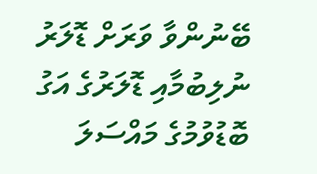ބޭނުންވާ ވަރަށް ޑޮލަރު ނުލިބުމާއި ޑޮލަރުގެ އަގު ބޮޑުވުމުގެ މައްސަލަ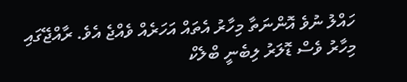ހައްލު ނުވެ އޮންނަތާ މިހާރު އެތައް އަހަރެއް ވެއްޖެ އެވެ. ރާއްޖޭގައި މިހާރު ވެސް ޑޮލަރު ލިބެނީ ބްލެކް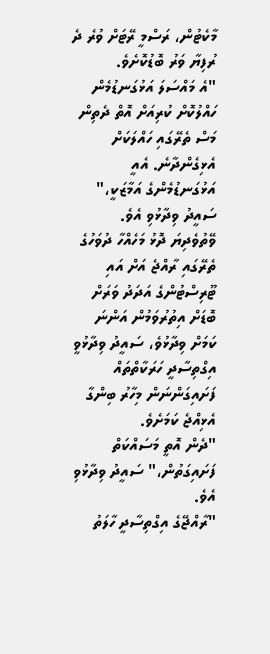މާކެޓުން، ރަސްމީ ރޭޓަށް ވުރެ ދެ ރުފިޔާ ވަރު ބޮޑުކޮށެވެ.
"އެ މައްސަލަ އަޅުގަނޑުމެން ހައްލުކޮށް ކުރިއަށް އޮތް ދެތިން މަސް ތެރޭގައި ހައްލަކަށް އެޅިގެންދާނެ. އެއީ އަޅުގަނޑުމެންގެ އަމާޒަކީ،" ސައީދު ވިދާޅުވި އެވެ.
ވޭތުވެދިޔަ ދޮޅު މަހެއްހާ ދުވަހުގެ ތެރޭގައި ރާއްޖެ އަށް އައި ޓޫރިސްޓުންގެ އަދަދު ވަރަށް ބޮޑަށް އިތުރުވަމުން އަންނަ ކަމަށް ވިދާޅުވެ، ސައީދު ވިދާޅުވީ އިގްތިސާދީ ހަރަކާތްތައް ފަށައިގަންނަން މިހާރު ބިންގާ އެޅިއްޖެ ކަމަށެވެ.
"ދެން އޮތީ މަސައްކަތް ފަށައިގަތުން،" ސައީދު ވިދާޅުވި އެވެ.
"ރާއްޖޭގެ އިގްތިސާދީ ހާލަތު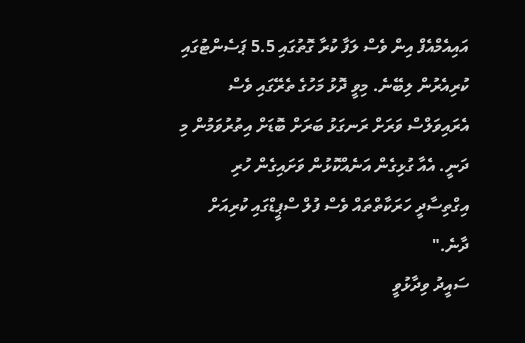އައިއެމްއެފް އިން ވެސް ލަފާ ކުރާ ގޮތުގައި 5.5 ޕަސެންޓުގައި ކުރިއެރުން ލިބޭނެ. މިވީ ދޮޅު މަހުގެ ތެރޭގައި ވެސް އެރައިވަލްސް ވަރަށް ރަނގަޅު ބަރަށް ބޮޑަށް އިތުރުވަމުން މި ދަނީ. އެއާ ގުޅިގެން އަނެއްކޮޅުން ވަށައިގެން ހުރި އިގްތިސާދީ ހަރަކާތްތައް ވެސް ފުލް ސްޕީޑްގައި ކުރިއަށް ދާނެ."
ސައީދު ވިދާޅުވީ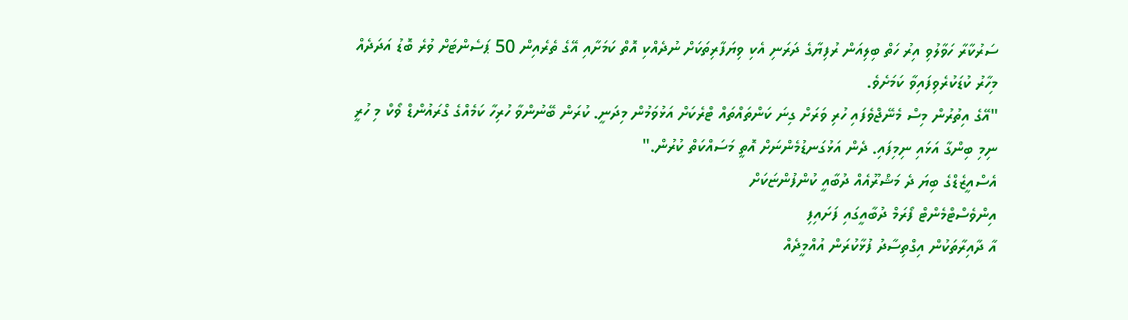ސަރުކާރާ ހަވާލުވި އިރު ހަތް ބިލިއަން ރުފިޔާގެ ދަރަނި އެކި ވިޔަފާރިތަކަށް ނުދެއްކި އޮތް ކަމަށާއި އޭގެ ތެރެއިން 50 ޕަސެންޓަށް ވުރެ ބޮޑު އަދަދެއް މިހާރު ކުޑަކުރެވިފައިވާ ކަމަށެވެ.
"އޭގެ އިތުރުން މިސް މެނޭޖްވެފައި ހުރި ވަރަށް ގިނަ ކަންތައްތައް ޓްރެކަށް އަޅުވަމުން މިދަނީ. ކުރަން ބޭނުންވާ ހުރިހާ ކަމެއްގެ ގްރައުންޑް ވޯކް މި ހުރީ ނިމި ބިންގާ އަޅައި ނިމިފައި. ދެން އަޅުގަނޑުމެންނަށް އޮތީ މަސައްކަތް ކުރުން."
އެސްއީޒެޑްގެ ބިޔަ ދެ މަޝްރޫއެއް ދުބާއީ ކުންފުންޏަކަށް
އިންވެސްޓްމެންޓް ފޯރަމް ދުބާއީގައި ފަށައިފި
އާ ދާއިރާތަކުން އިގްތިސާދު ފުޅާކުރަން އުއްމީދެއް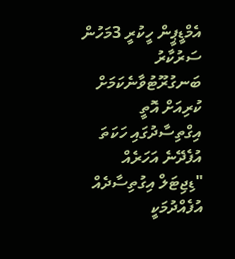އެމްޑީޕީން ހީކުރީ 3މަހުން ސަރުކާރު ބަނގުރޫޓުވާނެކަމަށް
ކުރިއަށް އޮތީ އިގްތިސާދުގައި ހަކަތަ އުފެދޭނެ އަހަރެއް
"ޑިޖިޓަލް އިގުތިސާދެއް އުފެއްދުމަކީ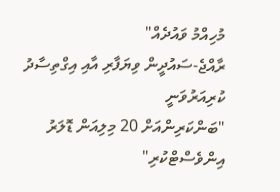މުހިއްމު ވައުދެއް"
ރާއްޖެ-ސައުދީން ވިޔަފާރި އާއި އިގްތިސާދު ކުރިއަރުވަނީ
"ބަންކަރިންއަށް 20 މިލިއަން ޑޮލަރު އިންވެސްޓްކުރި"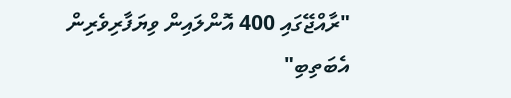"ރާއްޖޭގައި 400 އޮންލައިން ވިޔަފާރިވެރިން އެބަތިބި"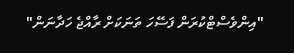"އިންވެސްޓްކުރަން ފަސޭހަ ތަނަކަށް ރާއްޖެ ހަދާނަން"